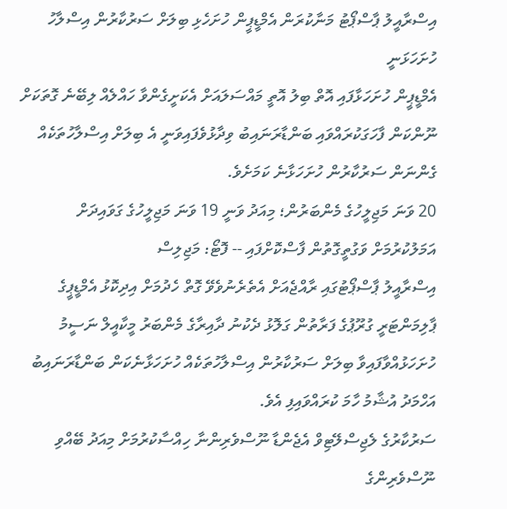އިސްރާއީލު ޕާސްޕޯޓު މަނާކުރަން އެމްޑީޕީން ހުށަހެޅި ބިލަށް ސަރުކާރުން އިސްލާހު ހުށަހަޅަނީ
އެމްޑީޕީން ހުށަހަޅާފައި އޮތް ބިލު އޮތީ މައްސަލައަށް އެކަށީގެންވާ ހައްލެއް ލިބޭނެ ގޮތަކަށް ނޫންކަން ފާހަގަކުރައްވައި ބަންޑާރަނައިބު ވިދާޅުވެފައިވަނީ އެ ބިލަށް އިސްލާހުތަކެއް ގެންނަން ސަރުކާރުން ހުށަހަޅާނެ ކަމަށެވެ.
20 ވަނަ މަޖިލީހުގެ މެންބަރުން؛ މިއަދު ވަނީ 19 ވަނަ މަޖިލީހުގެ ގަވައިދަށް އަމަލުކުރުމަށް ވަގުތީގޮތުން ފާސްކޮށްފައި -- ފޮޓޯ: މަޖިލިސް
އިސްރާއީލު ޕާސްޕޯޓުގައި ރާއްޖެއަށް އެތެރެނުވެވޭ ގޮތް ހެދުމަށް އިދިކޮޅު އެމްޑީޕީގެ ޕާލިމަންޓަރީ ގުރޫޕުގެ ފަރާތުން ގަލޮޅު ދެކުނު ދާއިރާގެ މެންބަރު މީކާއީލް ނަސީމު ހުށަހަޅުއްވާފައިވާ ބިލަށް ސަރުކާރުން އިސްލާހުތަކެއް ހުށަހަޅާނެކަން ބަންޑާރަނައިބު އަހްމަދު އުޝާމު ހާމަ ކުރައްވައިފި އެވެ.
ސަރުކާރުގެ ލެޖިސްލޭޓިވް އެޖެންޑާ ނޫސްވެރިންނާ ހިއްސާކުރުމަށް މިއަދު ބޭއްވި ނޫސްވެރިންގެ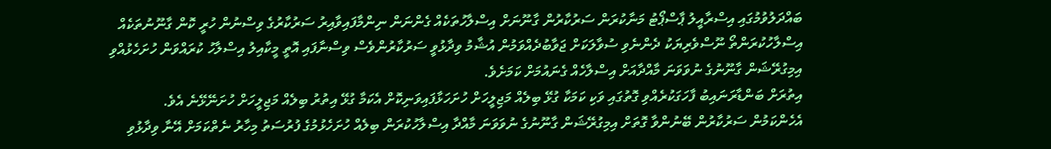ބައްދަލުވުމުގައި އިސްރާއީލު ޕާސްޕޯޓު މަނާކުރަން ސަރުކާރުން ގާނޫނަށް އިސްލާހުތަކެއް ގެންނަން ނިންމާފައިވާއިރު ސަރުކާރުގެ ވިސްނުން ހުރީ ކޮން ގާނޫނުތަކެއް އިސްލާހުކުރަންތޯ ނޫސްވެރިޔަކު ދެންނެވި ސުވާލަކަށް ޖަވާބުދެއްވަމުން އުޝާމު ވިދާޅުވީ ސަރުކާރުންވެސް ވިސްނާފައި އޮތީ މީކާއިލު އިސްލާހު ކުރައްވަން ހުށަހެޅުއްވި އިމިގުރޭޝަން ގާނޫނުގެ ނުވަވަނަ މާއްދާއަށް އިސްލާހެއް ގެނައުމަށް ކަމަށެވެ.
އިތުރަށް ބަންޑާރަނައިބު ފާހަގަކުރެއްވި ގޮތުގައި ވަކި ކަމަކާ ގުޅޭ ބިލެއް މަޖިލީހަށް ހުށަހަޅާފައިވަނިކޮށް އެކަމާ ގުޅޭ އިތުރު ބިލެއް މަޖިލީހަށް ހުށަނޭޅޭނެ އެވެ. އެހެންކަމުން ސަރުކާރުން ބޭނުންވާ ގޮތަށް އިމިގުރޭޝަން ގާނޫނުގެ ނުވަވަނަ މާއްދާ އިސްލާހުކުރަން ބިލެއް ހުށަހެޅުމުގެ ފުރުސަތު މިހާރު ނެތްކަމަށް އޭނާ ވިދާޅުވި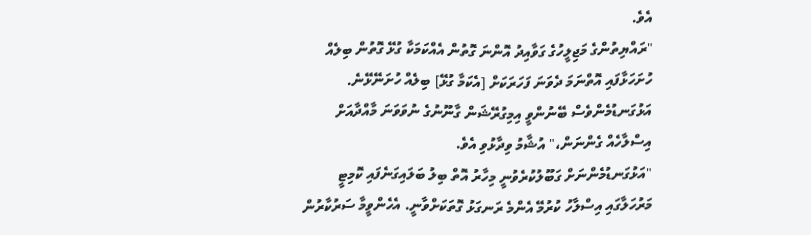އެވެ.
"ރައްޔިތުންގެ މަޖިލީހުގެ ގަވާއިދު އޮންނަ ގޮތުން އެއްކަމަކާ ގުޅޭ ގޮތުން ބިލެއް ހުށަހަޅާފައި އޮތްނަމަ ދެވަނަ ފަހަރަކަށް [އެކަމާ ގުޅޭ] ބިލެއް ހުށަނޭޅޭނެ. އަޅުގަނޑުމެންވެސް ބޭނުންވީ އިމިގުރޭޝަން ގާނޫނުގެ ނުވަވަނަ މާއްދާއަށް އިސްލާހެއް ގެންނަން،" އުޝާމު ވިދާޅުވި އެވެ.
"އަޅުގަނޑުމެންނަށް ގަބޫލުކުރެވުނީ މިހާރު އޮތް ބިލު ބަލައިގަނެފައި ކޮމިޓީ މަރުހަލާގައި އިސްލާހު ކުރުމޭ އެންމެ ރަނގަޅު ގޮތަކަށްވާނީ. އެހެންވީމާ ސަރުކާރުން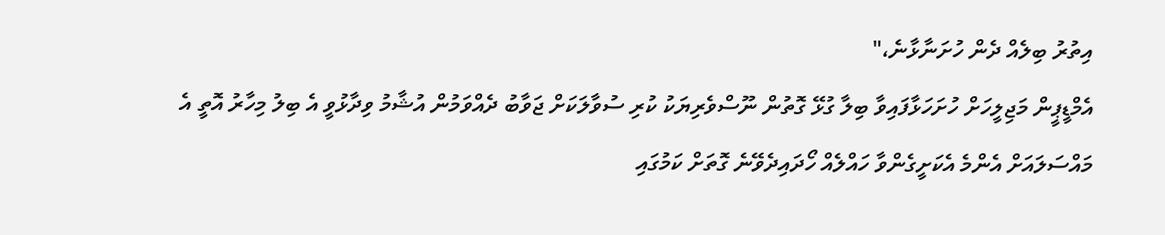އިތުރު ބިލެއް ދެން ހުށަނާޅާނެ،"
އެމްޑީޕީން މަޖިލީހަށް ހުށަހަޅާފައިވާ ބިލާ ގުޅޭ ގޮތުން ނޫސްވެރިޔަކު ކުރި ސުވާލަކަށް ޖަވާބު ދެއްވަމުން އުޝާމު ވިދާޅުވީ އެ ބިލު މިހާރު އޮތީ އެ މައްސަލައަށް އެންމެ އެކަށީގެންވާ ހައްލެއް ހޯދައިދެވޭނެ ގޮތަށް ކަމުގައި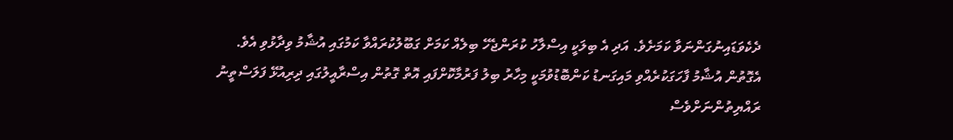ދެކެވަޑައިނުގަންނަވާ ކަމަށެވެ. އަދި އެ ބިލަކީ އިސްލާހު ކުރަންޖެހޭ ބިލެއް ކަމަށް ގަބޫލުކުރައްވާ ކަމުގައި އުޝާމު ވިދާޅުވި އެވެ.
އެގޮތުން އުޝާމު ފާހަގަކުރެއްވި މައިގަނޑު ކަންބޮޑުވުމަކީ މިހާރު ބިލު ފަރުމާކޮށްފައި އޮތް ގޮތުން އިސްރާއީލުގައި ދިރިއުޅޭ ފަލަސްތީނު ރައްޔިތުންނަށްވެސް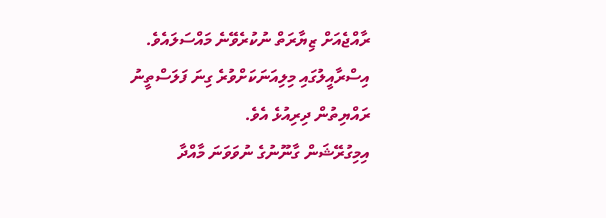ރާއްޖެއަށް ޒިޔާރަތް ނުކުރެވޭނެ މައްސަލައެވެ. އިސްރާއީލުގައި މިލިއަނަކަށްވުރެ ގިނަ ފަލަސްތީނު ރައްޔިތުން ދިރިއުޅެ އެވެ.
އިމިގުރޭޝަން ގާނޫނުގެ ނުވަވަނަ މާއްދާ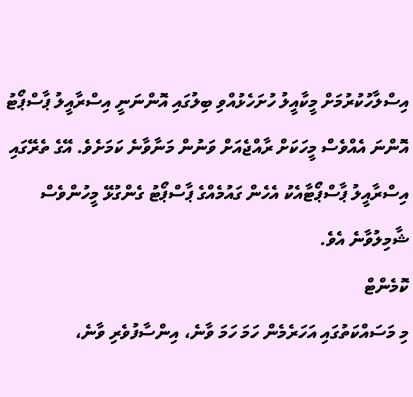އިސްލާހުކުރުމަށް މީކާއީލު ހުށަހެޅުއްވި ބިލުގައި އޮންނަނީ އިސްރާއީލު ޕާސްޕޯޓު އޮންނަ އެއްވެސް މީހަކަށް ރާއްޖެއަށް ވަނުން މަނާވާނެ ކަމަށެވެ. އޭގެ ތެރޭގައި އިސްރާއީލު ޕާސްޕޯޓާއެކު އެހެން ގައުމެއްގެ ޕާސްޕޯޓު ގެންގުޅޭ މީހުންވެސް ޝާމިލުވާނެ އެވެ.
ކޮމެންޓް
މި މަސައްކަތުގައި އަހަރެމެން ހަމަ ހަމަ ވާނެ، އިންސާފުވެރި ވާނެ،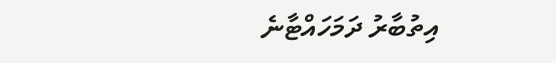އިތުބާރު ދަމަހައްޓާނެ